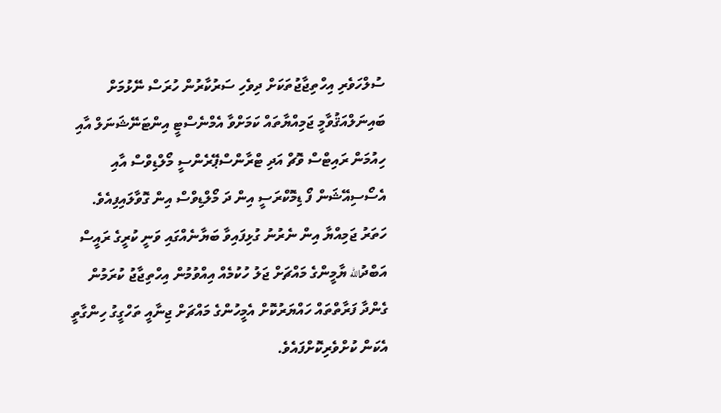ސުލްހަވެރި އިހްތިޖާޖުތަކަށް ދިވެހި ސަރުކާރުން ހުރަސް ނޭޅުމަށް ބައިނަލްއަޤުވާމީ ޖަމިއްޔާތައް ކަމަށްވާ އެމްނެސްޓީ އިންޓަނޭޝަނަލް އާއި ހިއުމަން ރައިޓްސް ވޮޗް އަދި ޓްރާންސްޕޭރެންސީ މޯލްޑިވްސް އާއި އެސޯސިއޭޝަން ފޯ ޑިމޮކްރަސީ އިން ދަ މޯލްޑިވްސް އިން ގޮވާލައިފިއެވެ.
ހަތަރު ޖަމިއްޔާ އިން ނެރުނު ގުޅިފައިވާ ބަޔާނެއްގައި ވަނީ ކުރީގެ ރައީސް އަބްދުالله ޔާމީންގެ މައްޗަށް ޖަލު ހުކުމެއް އިއްވުމުން އިހްތިޖާޖު ކުރަމުން ގެންދާ ފަރާތްތައް ހައްޔަރުކޮށް އެމީހުންގެ މައްޗަށް ޖިނާއީ ތަހްގީގު ހިންގާތީ އެކަން ކުށްވެރިކޮށްފައެވެ.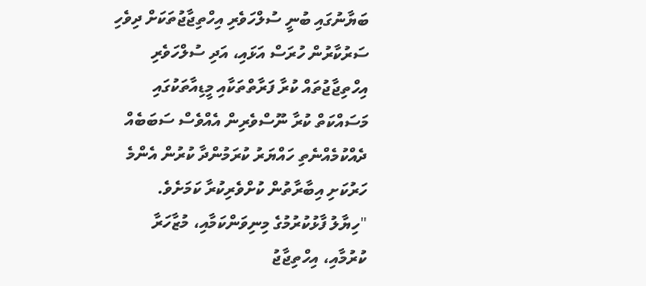ބަޔާނުގައި ބުނީ ސުލްހަވެރި އިހްތިޖާޖުތަކަށް ދިވެހި ސަރުކާރުން ހުރަސް އަޅައި، އަދި ސުލްހަވެރި އިހްތިޖާޖުތައް ކުރާ ފަރާތްތަކާއި މީޑިއާތަކުގައި މަސައްކަތް ކުރާ ނޫސްވެރިން އެއްވެސް ސަބަބެއް ދެއްކުމެއްނެތި ހައްޔަރު ކުރަމުންދާ ކުރުން އެންމެ ހަރުކަށި އިބާރާތުން ކުށްވެރިކުރާ ކަމަށެވެ.
"ހިޔާލު ފާޅުކުރުމުގެ މިނިވަންކަމާއި، މުޒާހަރާ ކުރުމާއި، އިހްތިޖާޖު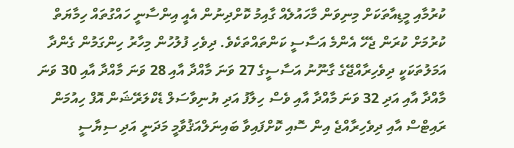ކުރުމާއި މީޑިއާތަކަށް މިނިވަން މާހައުލެއް ގާއިމު ކޮށްދިނުން އެއީ އިންސާނީ ހައްގުތައް ހިމާޔަތް ކުރުމަށް ކުރަން ޖެހޭ އެންމެ އަސާސީ ކަންތައްތަކެވެ. ދިވެހި ފުލުހުން މިހާރު ހިންގަމުން ގެންދާ އަމަލުތަކަކީ ދިވެހިރާއްޖޭގެ ގާނޫނު އަސާސީގެ 27 ވަނަ މާއްދާ އާއި 28 ވަނަ މާއްދާ އާއި 30 ވަނަ މާއްދާ އާއި އަދި 32 ވަނަ މާއްދާ އާއި ވެސް ހިލާފު އަދި ޔުނިވާސަލް ޑެކްލަރޭޝަން އޮފް ހިއުމަން ރައިޓްސް އާއި ދިވެހިރާއްޖެ އިން ސޮއި ކޮށްފައިވާ ބައިނަލްއަޤުވާމީ މަދަނީ އަދި ސިޔާސީ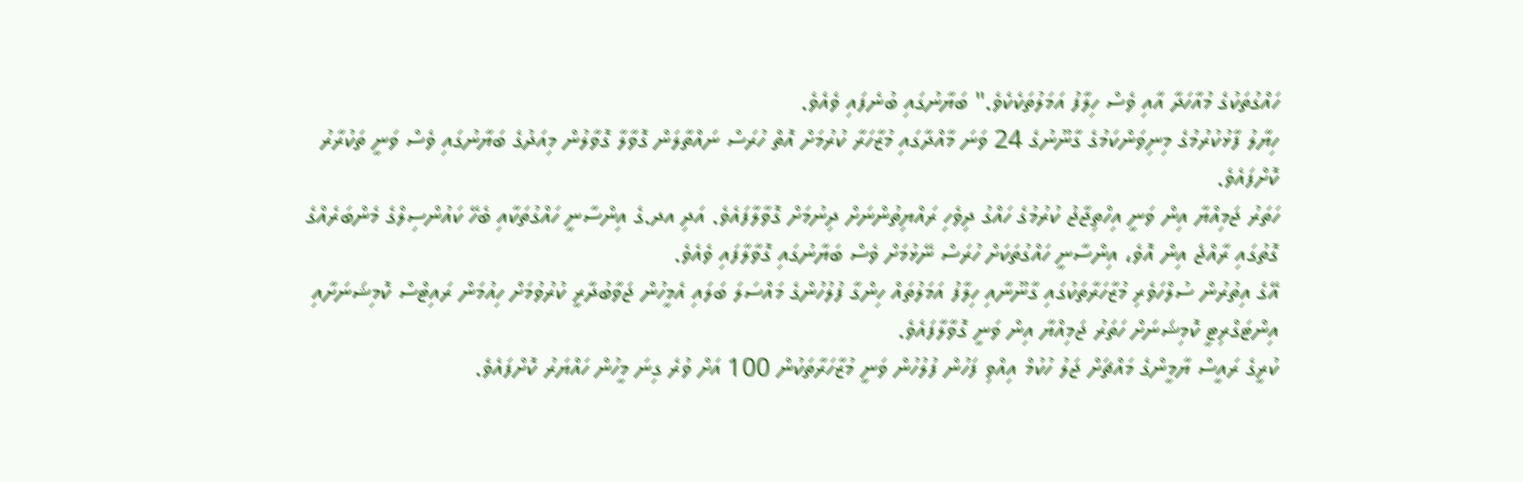ހައްގުތަކުގެ މުއާހަދާ އާއި ވެސް ހިލާފު އަމަލުތަކެކެވެ." ބަޔާނުގައި ބުނެފައި ވެއެވެ.
ހިޔާލު ފާޅުކުރުމުގެ މިނިވަންކަމުގެ ގާނޫނުގެ 24 ވަނަ މާއްދާގައި މުޒާހަރާ ކުރުމަށް އޮތް ހުރަސް ނައްތާލަން ގޮވާލާ ގޮވާލުން މިއަދުގެ ބަޔާނުގައި ވެސް ވަނީ ތަކުރާރު ކޮށްފައެވެ.
ހަތަރު ޖަމިއްޔާ އިން ވަނީ އިހްތިޖާޖު ކުރުމުގެ ހައްގު ދިވެހި ރައްޔިތުންނަށް ދިނުމަށް ގޮވާލާފައެވެ. އަދި އދ.ގެ އިންސާނީ ހައްގުތަކާއި ބެހޭ ކައުންސިލްގެ މެންބަރެއްގެ ގޮތުގައި ރާއްޖެ އިން އޮވެ، އިންސާނީ ހައްގުތަކަށް ހުރަސް ނޭޅުމަށް ވެސް ބަޔާނުގައި ގޮވާލާފައި ވެއެވެ.
އޭގެ އިތުރުން ސުލްހަވެރި މުޒާހަރާތަކުގައި ގާނޫނާއި ހިލާފު އަމަލުތައް ހިންގާ ފުލުހުންގެ މައްސަލަ ބަލައި އެމީހުން ޖަވާބުދާރީ ކުރުވުމަށް ހިއުމަން ރައިޓްސް ކޮމިޝަނަށާއި އިންޓަގްރިޓީ ކޮމިޝަނަށް ހަތަރު ޖަމިއްޔާ އިން ވަނީ ގޮވާލާފައެވެ.
ކުރީގެ ރައީސް ޔާމީންގެ މައްޗަށް ޖަލު ހުކުމް އިއްވި ފަހުން ފުލުހުން ވަނީ މުޒާހަރާތަކުން 100 އަށް ވުރެ ގިނަ މީހުން ހައްޔަރު ކޮށްފައެވެ.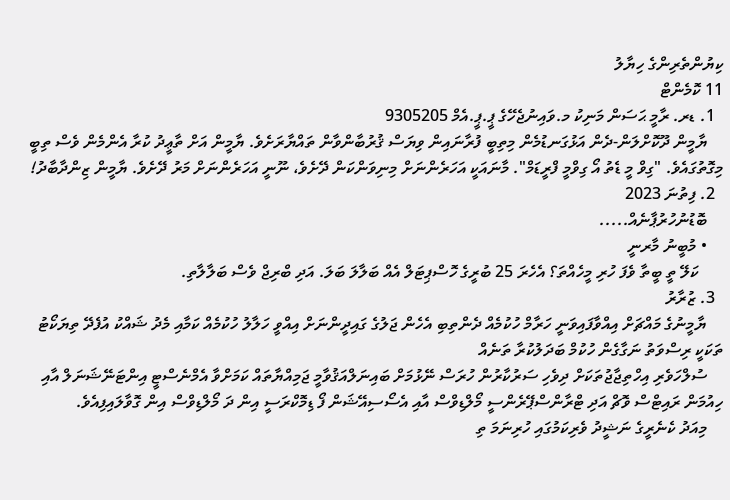ކިޔުންތެރިންގެ ހިޔާލު
11 ކޮމެންޓް
  1. ޑރ. ރާމީ ޙަސަން މަނިކު މ.ވައިނުޖެހޭގެ ޕީ.ޕީ.އެމް 9305205
    ޔާމީން ދޫކޮށްލަން-ދެން އަޅުގަނޑުމެން މިތިބީ ފުރާނައިން ވިޔަސް ޤުރުބާންވާން ތައްޔާރަށެވެ. ޔާމީން އަށް ތާޢީދު ކުރާ އެންމެން ވެސް ތިބީ މިގޮތުގައެވެ. "ގިވް މީ ޑެތު އޯ ގިވްމީ ފްރީޑަމް". މާނައަކީ އަހަރެންނަށް މިނިވަންކަން ދޭށެވެ، ނޫނީ އަހަރެންނަށް މަރު ދޭށެވެ. ޔާމީން ޒިންދާބާދު!
  2. ފިތުނަ 2023
    ބޮޑުނުހުރުޕާނެއް.....
    • މުބީނު މާރނީ
      ކަލޭ ތީ ބީތާ ވެފަ ހުރި މީހެއްތަ؟ އެހެރަ 25 ބުރީގެ ހޮސްޕިޓަލް އެއް ބަލާލަ ބަލަ. އަދި ބްރިޖް ވެސް ބަލާލާތި.
  3. ޒުރާރު
    ޔާމީނުގެ މައްޗަށް އިއްވާފައިވަނީ ހަރާމް ހުކުމެއް ދެންތިބި އެހެން ޖަލުގެ ގައިދީންނަށް އިއްވީ ހަލާލު ހުކުމެއް ކަމާއި މެދު ޝައްކު އުފެދޭ ތިޔަކޯޓު ތަކަކީ ރިސްވަތު ނަގާގެން ހުކުމް ބަދަލުކުރާ ތަނެއް
    ސުލްހަވެރި އިހްތިޖާޖުތަކަށް ދިވެހި ސަރުކާރުން ހުރަސް ނޭޅުމަށް ބައިނަލްއަޤުވާމީ ޖަމިއްޔާތައް ކަމަށްވާ އެމްނެސްޓީ އިންޓަނޭޝަނަލް އާއި ހިއުމަން ރައިޓްސް ވޮޗް އަދި ޓްރާންސްޕޭރެންސީ މޯލްޑިވްސް އާއި އެސޯސިއޭޝަން ފޯ ޑިމޮކްރަސީ އިން ދަ މޯލްޑިވްސް އިން ގޮވާލައިފިއެވެ.
    މިއަދު ކެނެރީގެ ނަޝީދު ވެރިކަމުގައި ހުރިނަމަ ތި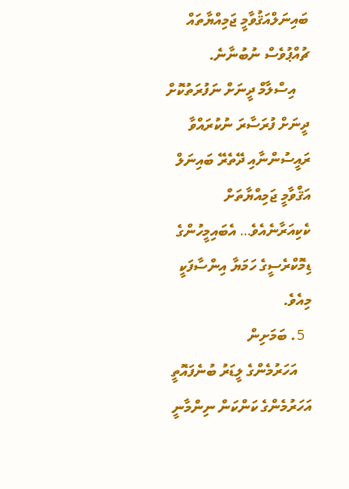ބައިނަލްއަޤުވާމީ ޖަމިއްޔާތައް ޗުއްޕުވެސް ނުބުނާނެ.
    އިސްލާމް ދީނަށް ނަފުރަތުކޮށް ދީނަށް ފުރަސާރަ ނުކުރައްވާ ރައީސުންނާއި ދޭތެރޭ ބައިނަލް އަޤްވާމީ ޖަމިއްޔާތަށް ކެކިއަރާނެއެވެ… އެބައިމީހުންގެ ޑިމޮކްރެސީގެ ހަމަޔާ އިންސާފަކީ މިއެވެ.
  5. ބަމަށިން
    އަހަރުމެންގެ ލީޑަރު ބުނެފައޮތީ އަހަރުމެންގެ ކަންކަން ނިންމާނީ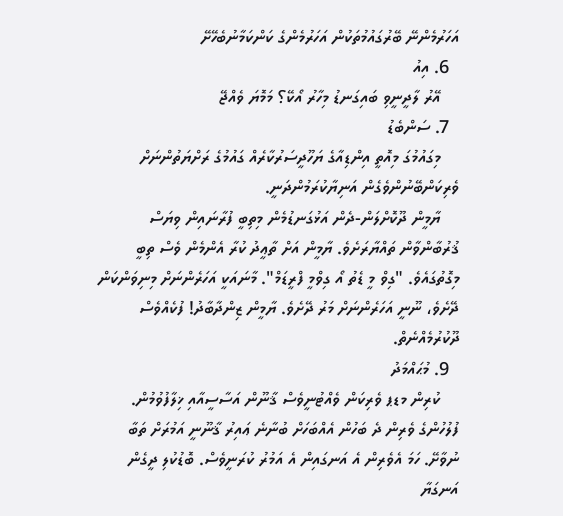އަހަރުމެންނޭ ބޭރުގައުމުތަކުން އަހަރުމެންގެ ކަންކަމާނުބެހޭށޭ
  6. އިއު
    އޭރު ލާދީނީވި ބައިގަނޑު މިހާރު އޯކޭ؟ މަމޮޔަ ވެއްޖޭ
  7. ސަންބެޑު
    މިގައުމުގަ މިއޮތީ އިންޑިއާގެ ޔަހޫދީސަރުކާރެއް ގައުމުގެ ރަށްޔަތުންނަށް ވެރިކަންބޭނުންވެގެން އަނިޔާކުރަމުންދަނީ.
    ޔާމީން ދޫކޮށްލަން-ދެން އަޅުގަނޑުމެން މިތިބީ ފުރާނައިން ވިޔަސް ޤުރުބާންވާން ތައްޔާރަށެވެ. ޔާމީން އަށް ތާޢީދު ކުރާ އެންމެން ވެސް ތިބީ މިގޮތުގައެވެ. "ގިވް މީ ޑެތު އޯ ގިވްމީ ފްރީޑަމް". މާނައަކީ އަހަރެންނަށް މިނިވަންކަން ދޭށެވެ، ނޫނީ އަހަރެންނަށް މަރު ދޭށެވެ. ޔާމީން ޒިންދާބާދު! ފުކެއްވެސް ދޫކުރުމެއްނެތް.
  9. މުޙައްމަދު
    ކުރިން މޑޕ ވެރިކަން ވެއްޓުނީވެސް ޤާނޫން އަސާސީއާއި ޚިލާފުވުމުން. ފުލުހުންގެ ވެރިން ދެ ބަހުން އެއްބަހަށް ބުނާނެ ޢައިރު ޤާނޫނީ އަމުރަށް ތަބާ ނުވާށޭ. ހަމަ އެވެރިން އެ އަނގައިން އެ އަމުރު ކުރަނީވެސް. ބޮޑުކުލި ދީގެން އަނގަޔާ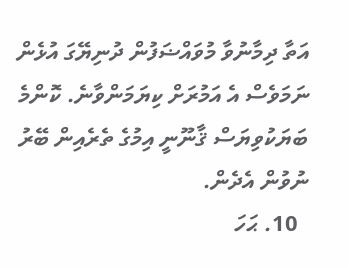އަތާ ދިމާނުވާ މުވައްޟަފުން ދުނިޔޭގަ އުޅެން ނަމަވެސް އެ އަމުރަށް ކިޔަމަންވާނެ. ކޮންމެ ބަޔަކުވިޔަސް ޤާނޫނީ އިމުގެ ތެރެއިން ބޭރު ނުވުން އެދެން.
  10. ޙަހަ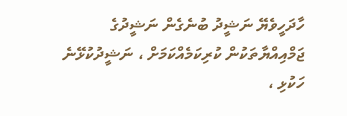ހާދަހީވެޔޭ ނަޝީދު ބުނެގެން ނަޝީދުގެ ޖަމްއިއްޔާތަކުން ކުރިކަމެއްކަމަށް ، ނަޝީދުކުޅޭނެ ހަކުޅި ،